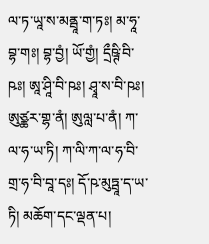ལ་ཏ་ཡཱ་ས་མནྦཱ་ག་ཏཿ། མ་ཧཱ་བྷ་གཿ། བྷ་བྱཾ། ཡོ་གྱཾ། དྲྀཥྚི་བི་ཥཿ། ཨཱ་ཤཱི་བི་ཥཿ། ཤྭཱ་ས་བི་ཥཿ། ཨུཙྪར་གྷ་ནཾ། ཨུལླ་པ་ནཾ། ཀ་ལ་ཧ་ཡ་ཏི། ཀ་ལི་ཀ་ལ་ཧ་བི་གྲ་ཧ་བི་བཱ་དཿ། དོ་ཥ་མུཏྦཱ་ད་ཡ་ཏི། མཆོག་དང་ལྡན་པ།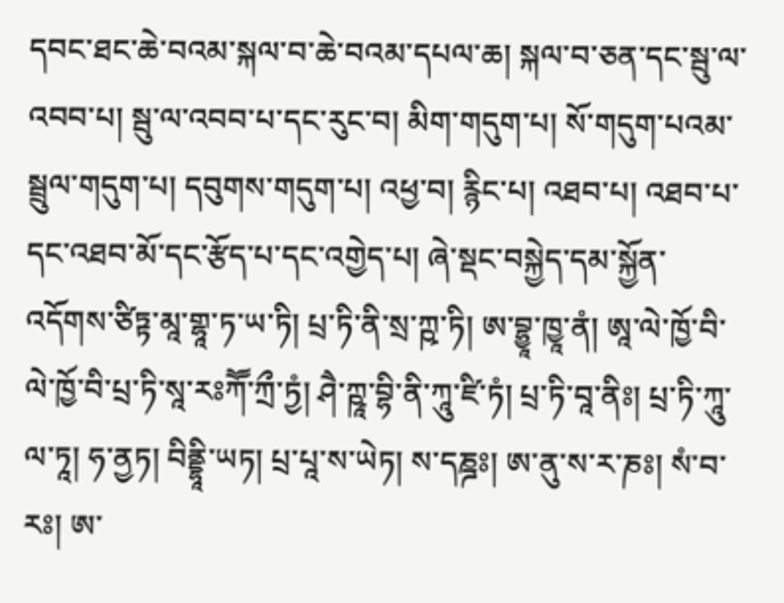དབང་ཐང་ཆེ་བའམ་སྐལ་བ་ཆེ་བའམ་དཔལ་ཆ། སྐལ་བ་ཅན་དང་སྦུ་ལ་འབབ་པ། སྦུ་ལ་འབབ་པ་དང་རུང་བ། མིག་གདུག་པ། སོ་གདུག་པའམ་སྦྲུལ་གདུག་པ། དབུགས་གདུག་པ། འཕྱ་བ། རྙིང་པ། འཐབ་པ། འཐབ་པ་དང་འཐབ་མོ་དང་རྩོད་པ་དང་འགྱེད་པ། ཞེ་སྡང་བསྐྱེད་དམ་སྐྱོན་འདོགས་ཙིཏྟ་མཱ་གྷཱ་ཏ་ཡ་ཏི། པྲ་ཏི་ནི་སྲ་ཀྵ་ཏི། ཨ་བྷྱཱ་ཁྱཱ་ནཾ། ཨཱ་ལེ་ཁྱོ་བི་ལེ་ཁྱོ་བི་པྲ་ཏི་སཱ་རཿཀཽ་ཀྲྀ་ཏྱཾ། ཤཻ་ཀྵཱ་བྷི་ནི་ཀཱུ་ཛི་ཏཾ། པྲ་ཏི་བཱ་ནིཿ། པྲ་ཏི་ཀཱུ་ལ་ཏཱ། ཧ་ནྱཏ། བིནྡྷཱི་ཡཏ། པྲ་པཱ་ས་ཡེཏ། ས་དཎྜཿ། ཨ་ནུ་ས་ར་ཎཿ། སཾ་བ་རཿ། ཨ་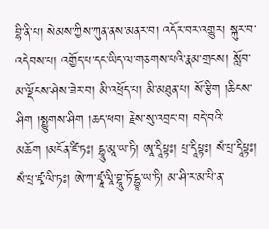བྷི་ནི་པ། སེམས་ཀྱིས་ཀུན་ནས་མནར་བ། འདོར་བར་འགྱུར། སྐུར་བ་འདེབས་པ། འགྱོད་པ་དང་ཡིད་ལ་གཅགས་པའི་རྣམ་གྲངས། སློབ་མ་ལྡོངས་ཤེས་ཟེར་བ། མི་འཕྲོད་པ། མི་མཐུན་པ། སོ་རྩིག །ཆིངས་ཤིག །སྤྱུགས་ཤིག །ཆད་ཕབ། རྗེས་སུ་འབྲང་བ། བདེ་བའི་མཆོག །མངོན་ཛི་ཏཿ། དྷཱུ་མཱ་ཡ་ཏི། ཨཱ་དཱིཔྟཿ། པྲ་དཱིཔྟཿ། སཾ་པྲ་དཱིཔྟཿ། སཾ་པྲ་ཛྭ་ལི་ཏཿ། ཨེ་ཀ་ཛྭཱ་ལཱི་བྷཱུ་ཏོ་དྷྱཱ་ཡ་ཏི། མ་ཤི་ར་མ་པི་ན་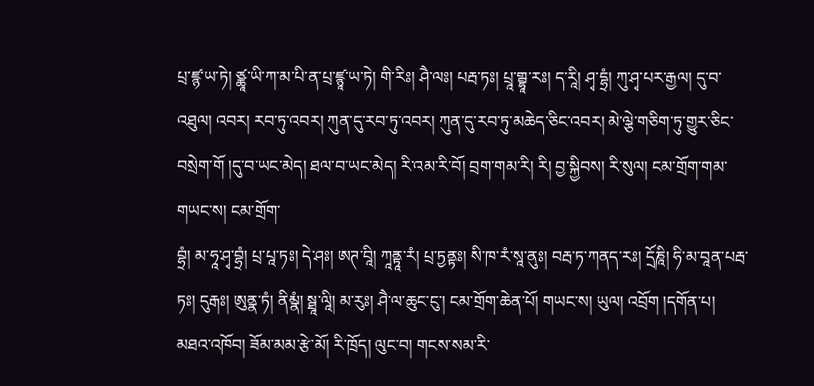པྲ་ཛྙ་ཡ་ཏེ། ཙྪཱ་ཡི་ཀ་མ་པི་ན་པྲ་ཛྙཱ་ཡ་ཏེ། གི་རིཿ། ཤཻ་ལཿ། པརྦ་ཏཿ། པྲཱ་གྦྷཱ་རཿ། ད་རཱི། ཤྭ་དྷྲཾ། ཀུ་ཤྭ་པར་རྒྱལ། དུ་བ་འཐུལ། འབར། རབ་ཏུ་འབར། ཀུན་དུ་རབ་ཏུ་འབར། ཀུན་དུ་རབ་ཏུ་མཆེད་ཅིང་འབར། མེ་ལྕེ་གཅིག་ཏུ་གྱུར་ཅིང་བསྲེག་གོ །དུ་བ་ཡང་མེད། ཐལ་བ་ཡང་མེད། རི་འམ་རི་བོ། བྲག་གམ་རི། རི། བྱ་སྐྱིབས། རི་སུལ། ངམ་གྲོག་གམ་གཡང་ས། ངམ་གྲོག་
བྷྲཾ། མ་ཧཱ་ཤྭ་བྷྲཾ། པྲ་པཱ་ཏཿ། དེ་ཤཿ། ཨཊ་བཱི། ཀཱནྟཱ་རཾ། པྲ་ཏྱནྟཿ། སི་ཁ་རཾ་སཱ་ནུཿ། བརྦ་ཏ་ཀནད་རཿ། དྲོཎཱི། ཧི་མ་བཱན་པརྦ་ཏཿ། དུརྒཿ། ཨུནྣ་ཏཾ། ནིམྣཾ། སྠཱ་ལཱི། མ་རུཿ། ཤཻ་ལ་ཆུང་ངུ་། ངམ་གྲོག་ཆེན་པོ། གཡང་ས། ཡུལ། འབྲོག །དགོན་པ། མཐའ་འཁོབ། ཟོམ་མམ་རྩེ་མོ། རི་ཁྲོད། ལུང་བ། གངས་སམ་རི་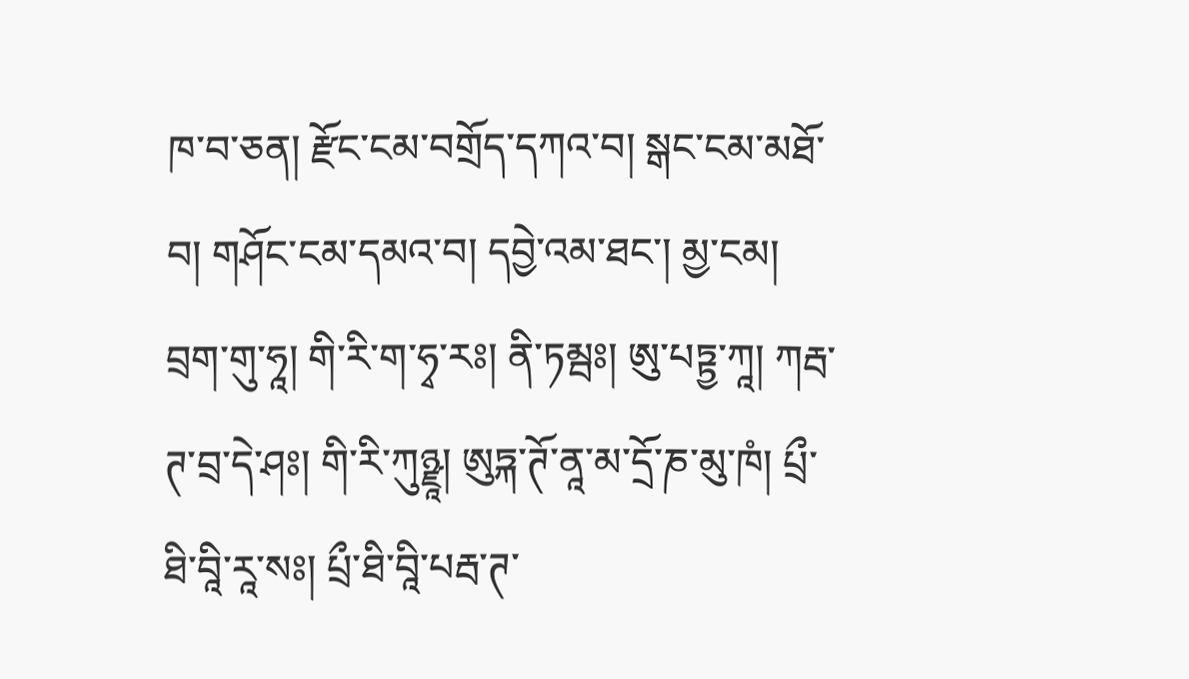ཁ་བ་ཅན། རྫོང་ངམ་བགྲོད་དཀའ་བ། སྒང་ངམ་མཐོ་བ། གཤོང་ངམ་དམའ་བ། དབྱེ་འམ་ཐང་། མྱ་ངམ། བྲག་གུ་ཧཱ། གི་རི་ག་ཧྭ་རཿ། ནི་ཏམྦཿ། ཨུ་པཏྟྱ་ཀཱ། ཀརྦ་ཊ་བྲ་དེ་ཤཿ། གི་རི་ཀུཉྫཱ། ཨུཏྐ་ཊོ་ནཱ་མ་དྲོ་ཎ་མུ་ཁཾ། པྲྀ་ཐི་བཱི་རཱ་སཿ། པྲྀ་ཐི་བཱི་པརྦ་ཊ་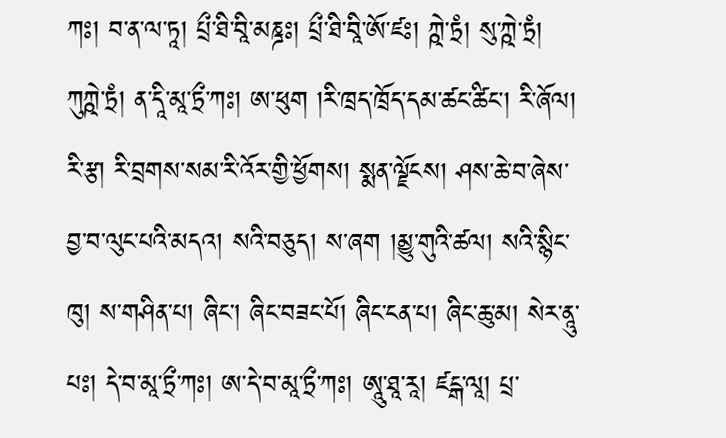ཀཿ། བ་ན་ལ་ཏཱ། པྲྀ་ཐི་བཱི་མཎྜཿ། པྲྀ་ཐི་བཱི་ཨོ་ཛཿ། ཀྵེ་ཏྲཾ། སུ་ཀྵེ་ཏྲཾ། ཀུཀྵེ་ཏྲཾ། ན་དཱི་མཱ་ཏྲྀ་ཀཿ། ཨ་ཕུག །རི་ཁྲད་ཁྲོད་དམ་ཚང་ཚིང་། རི་ཞོལ། རི་རྩ། རི་བྲགས་སམ་རི་འོར་གྱི་ཕྱོགས། སྨན་ལྗོངས། ཤས་ཆེ་བ་ཞེས་བྱ་བ་ལུང་པའི་མདའ། སའི་བཅུད། ས་ཞག །མྱུ་གུའི་ཚལ། སའི་སྙིང་ཁུ། ས་གཤིན་པ། ཞིང་། ཞིང་བཟང་པོ། ཞིང་ངན་པ། ཞིང་ཆུ་མ། སེར་ནཱུ་པཿ། དེ་བ་མཱ་ཏྲྀ་ཀཿ། ཨ་དེ་བ་མཱ་ཏྲྀ་ཀཿ། ཨཱུ་ཐཱ་རཱ། ཛངྒ་ལཱ། པྲ་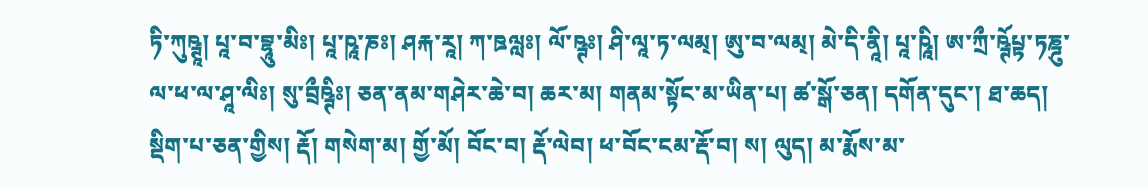ཏི་ཀུཥྚཱ། པཱ་བ་བྷཱུ་མིཿ། པཱ་ཥཱ་ཎཿ། ཤརྐ་རཱ། ཀ་ཋལླཿ། ལོ་ཥྚཿ། ཤི་ལཱ་ཏ་ལམ྄། ཨུ་བ་ལམ྄། མེ་དི་ནཱི། པཱ་ཥཱི། ཨ་ཀྲྀ་ཥྚོཔྟ་ཏཎྜུ་ལ་ཕ་ལ་ཤཱ་ལིཿ། སུ་བྲྀཥྚིཿ། ཅན་ནམ་གཤེར་ཆེ་བ། ཆར་མ། གནམ་སྟོང་མ་ཡིན་པ། ཚ་སྒོ་ཅན། དགོན་དུང་། ཐ་ཆད། སྡིག་པ་ཅན་གྱིས། རྡོ། གསེག་མ། གྱོ་མོ། བོང་བ། རྡོ་ལེབ། ཕ་བོང་ངམ་རྡོ་བ། ས། ལུད། མ་རྨོས་མ་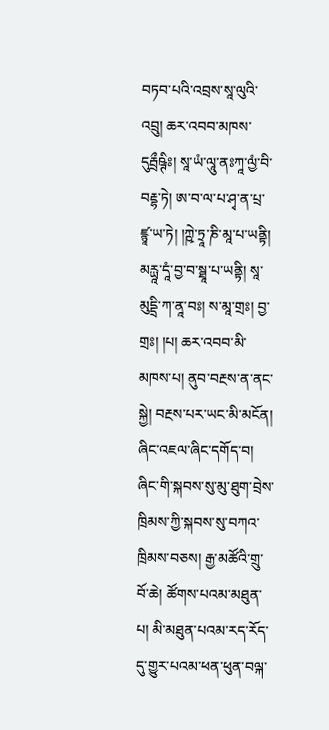བཏབ་པའི་འབྲས་སཱ་ལུའི་འབྲུ། ཆར་འབབ་མཁས་
དུརྦྲྀཥྚིཿ། སཱ་ཡཾ་ལཱུ་ནཿཀཱ་ལྱཾ་བི་བརྡྷ་ཏེ། ཨ་བ་ལ་པ་ཤྭ་ན་པྲ་ཛྙཱ་ཡ་ཏེ། །ཀྵེ་ཏྲཱ་ཎི་མཱ་པ་ཡནྟི། མརྻཱ་དཱཾ་བྱ་བ་སྠཱ་པ་ཡནྟི། སཱ་མུདྡྲི་ཀ་ནཱ་བཿ། ས་མཱ་གྲཿ། བྱ་གྲཿ། །པ། ཆར་འབབ་མི་མཁས་པ། ནུབ་བརྔས་ན་ནང་སྐྱེ། བརྔས་པར་ཡང་མི་མངོན། ཞིང་འཇལ་ཞིང་དགོད་བ། ཞིང་གི་སྐབས་སུ་མུ་ཐུག་བྲེས་ཁྲིམས་ཀྱི་སྐབས་སུ་བཀའ་ཁྲིམས་བཅས། རྒྱ་མཚོའི་གྲུ་བོ་ཆེ། ཚོགས་པའམ་མཐུན་པ། མི་མཐུན་པའམ་རད་རོད་དུ་གྱུར་པའམ་ཕན་ཕུན་བལྐ་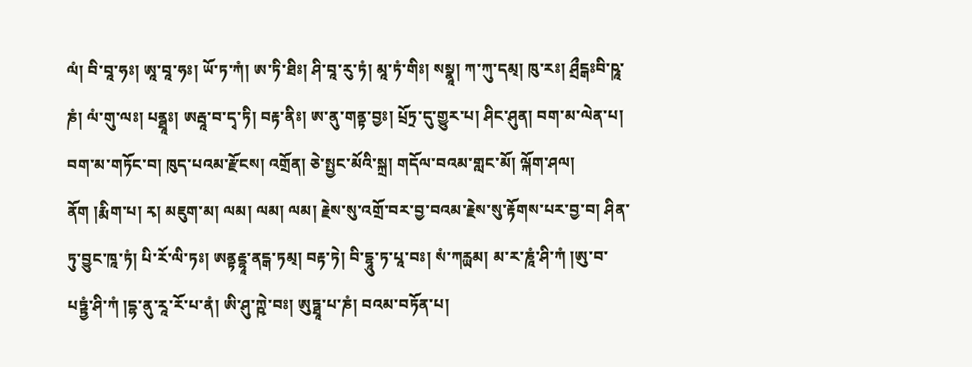ལཾ། བི་བཱ་ཧཿ། ཨཱ་བཱ་ཧཿ། ཡོ་ཏ་ཀཾ། ཨ་ཏི་ཐིཿ། ཤི་བཱ་རུ་ཏཾ། མཱ་ཏཾ་གིཿ། སསྣཱ། ཀ་ཀུ་དམ྄། ཁུ་རཿ། ཤྲྀངྒཿབི་ཥཱ་ཎཾ། ལཾ་གུ་ལཿ། པནྠཱཿ། ཨརྦཱ་བ་དྭ་ཏི། བརྟ་ནིཿ། ཨ་ནུ་གནྟ་བྱཿ། པྲོཏྲ་དུ་གྱུར་པ། ཤིང་ཤུན། བག་མ་ལེན་པ། བག་མ་གཏོང་བ། ཁུད་པའམ་རྫོངས། འགྲོན། ཅེ་སྤྱང་མོའི་སྐྲ། གདོལ་བའམ་གླང་མོ། ལྐོག་ཤལ། ནོག །རྨིག་པ། རྭ། མཇུག་མ། ལམ། ལམ། ལམ། རྗེས་སུ་འགྲོ་བར་བྱ་བའམ་རྗེས་སུ་རྟོགས་པར་བྱ་བ། ཤིན་ཏུ་བྱུང་ཁཱ་ཏཾ། པི་རོ་ལི་ཏཿ། ཨནྟརྡྷཱ་ནངྒ་ཏམ྄། བརྟ་ཏེ། བི་དྷཱུ་ཏ་པཱ་བཿ། སཾ་ཀརྻམ། མ་ར་ཎཱཾ་ཤི་ཀཾ །ཨུ་བ་པཏྟྱཾ་ཤི་ཀཾ །དྷ་ནུ་རཱ་རོ་པ་ནཾ། ཨི་ཤུ་ཀྵེ་བཿ། ཨུཏྠཱ་པ་ཎཾ། བའམ་བཏོན་པ།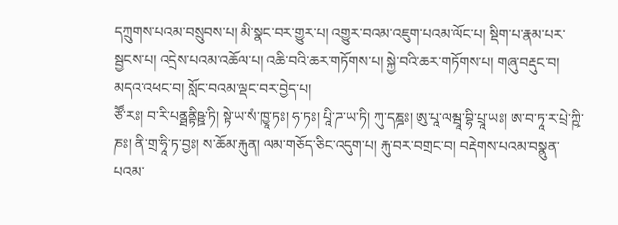དཀྲུགས་པའམ་བསྲུབས་པ། མི་སྣང་བར་གྱུར་པ། འགྱུར་བའམ་འཇུག་པའམ་ལོང་པ། སྡིག་པ་རྣམ་པར་སྦྱངས་པ། འདྲེས་པའམ་འཆོལ་པ། འཆི་བའི་ཆར་གཏོགས་པ། སྐྱེ་བའི་ཆར་གཏོགས་པ། གཞུ་བརྡུང་བ། མདའ་འཕང་བ། སློང་བའམ་ལྡང་བར་བྱེད་པ།
ཙཽ་རཿ། བ་རི་པནྠནྟིཥྛ་ཏི། སྟེ་ཡ་སཾ་ཁྱཱ་ཏཿ། ཧ་ཏཿ། པཱི་ཌ་ཡ་ཏི། ཀུ་དཎྜཿ། ཨུ་པཱ་ལམྦཱ་བྷི་པྲཱ་ཡཿ། ཨ་བ་ཏཱ་ར་པྲེ་ཀྵི་ཎཿ། ནི་གྲ་ཧཱི་ཏ་བྱཿ། ས་ཆོམ་རྐུན། ལམ་གཅོད་ཅིང་འདུག་པ། རྐུ་བར་བགྲང་བ། བརྡེགས་པའམ་བསྣུན་པའམ་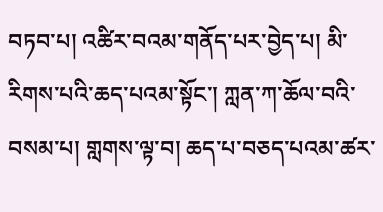བཏབ་པ། འཚིར་བའམ་གནོད་པར་བྱེད་པ། མི་རིགས་པའི་ཆད་པའམ་སྟོང་། ཀླན་ཀ་ཆོལ་བའི་བསམ་པ། གླགས་ལྟ་བ། ཆད་པ་བཅད་པའམ་ཚར་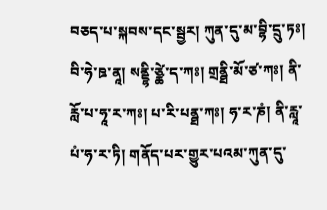བཅད་པ་སྐབས་དང་སྦྱར། ཀུན་དུ་མ་བྷི་དྲུ་ཏཿ། བི་ཧེ་ཋ་ནཱ། སནྡྷི་ཙྪེ་ད་ཀཿ། གྲནྠི་མོ་ཙ་ཀཿ། ནི་རློ་པ་ཧཱ་ར་ཀཿ། པ་རི་པནྠ་ཀཿ། ཧ་ར་ཎཾ། ནི་རླཱ་པཾ་ཧ་ར་ཏི། གནོད་པར་གྱུར་པའམ་ཀུན་དུ་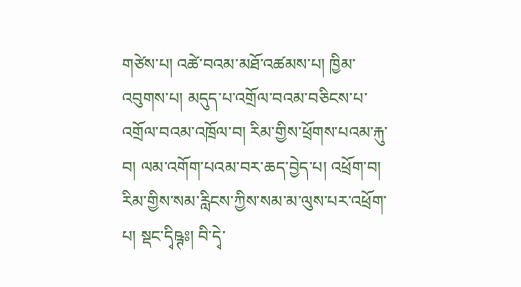གཙེས་པ། འཚེ་བའམ་མཐོ་འཚམས་པ། ཁྱིམ་འབུགས་པ། མདུད་པ་འགྲོལ་བའམ་བཅིངས་པ་འགྲོལ་བའམ་འཁྲོལ་བ། རིམ་གྱིས་ཕྲོགས་པའམ་རྐུ་བ། ལམ་འགོག་པའམ་བར་ཆད་བྱེད་པ། འཕྲོག་བ། རིམ་གྱིས་སམ་རླིངས་ཀྱིས་སམ་མ་ལུས་པར་འཕྲོག་པ། སྡང་དྭིཥྚཿ། བི་དྭེ་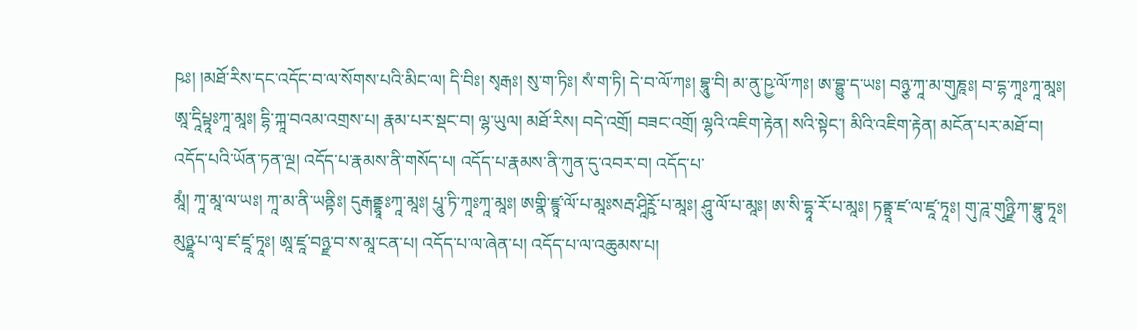ཥཿ། །མཐོ་རིས་དང་འདོང་བ་ལ་སོགས་པའི་མིང་ལ། དི་བིཿ། སྭརྒཿ། སུ་ག་ཏིཿ། སཾ་ག་ཏི། དེ་བ་ལོ་ཀཿ། བྷཱུ་བི། མ་ནུ་ཥྱ་ལོ་ཀཿ། ཨ་བྷྱུ་ད་ཡཿ། བཉྩ་ཀཱ་མ་གུཎཱཿ། བ་དྷ་ཀཱཿཀཱ་མཱཿ། ཨཱ་དཱིཔྟཱཿཀཱ་མཱཿ། དྷི་ཀྐཱ་བའམ་འགྲས་པ། རྣམ་པར་སྡང་བ། ལྷ་ཡུལ། མཐོ་རིས། བདེ་འགྲོ། བཟང་འགྲོ། ལྷའི་འཇིག་རྟེན། སའི་སྟེང་། མིའི་འཇིག་རྟེན། མངོན་པར་མཐོ་བ། འདོད་པའི་ཡོན་ཏན་ལྔ། འདོད་པ་རྣམས་ནི་གསོད་པ། འདོད་པ་རྣམས་ནི་ཀུན་དུ་འབར་བ། འདོད་པ་
མཱཾ། ཀཱ་མཱ་ལ་ཡཿ། ཀཱ་མ་ནི་ཡནྟིཿ། དུརྒནྡྷཱཿཀཱ་མཱཿ། པཱུ་ཏི་ཀཱཿཀཱ་མཱཿ། ཨགྣི་ཛྙཱ་ལོ་པ་མཱཿསརྦ་ཤཱིཪྵོ་པ་མཱཿ། ཤཱུ་ལོ་པ་མཱཿ། ཨ་སི་དྷཱ་རོ་པ་མཱཿ། ཏནྟྲཱ་ཛ་ལ་ཛཱ་ཏཱཿ། གུ་ཌཱ་གུཉྫི་ཀ་བྷཱུ་ཏཱཿ། མུཉྫཱ་པ་ལྭ་ཛ་ཛཱ་ཏཱཿ། ཨཱ་ཛཱ་བཉྫ་བ་ས་མཱ་ངན་པ། འདོད་པ་ལ་ཞེན་པ། འདོད་པ་ལ་འཆུམས་པ།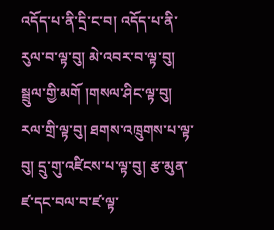འདོད་པ་ནི་དྲི་ང་བ། འདོད་པ་ནི་རུལ་བ་ལྟ་བུ། མེ་འབར་བ་ལྟ་བུ། སྦྲུལ་གྱི་མགོ །གསལ་ཤིང་ལྟ་བུ། རལ་གྲི་ལྟ་བུ། ཐགས་འཁྲུགས་པ་ལྟ་བུ། དྲུ་གུ་འཛིངས་པ་ལྟ་བུ། རྩ་མུན་ཛ་དང་བལ་བ་ཛ་ལྟ་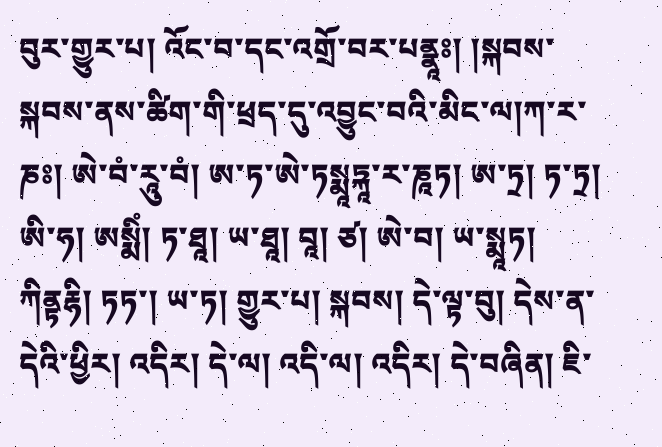བུར་གྱུར་པ། འོང་བ་དང་འགྲོ་བར་པནྣཱཿ། །སྐབས་སྐབས་ནས་ཚིག་གི་ཕྲད་དུ་འབྱུང་བའི་མིང་ལ།ཀ་ར་ཎཿ། ཨེ་བཾ་རཱུ་བཾ། ཨ་ཏ་ཨེ་ཏསྨཱཏྐཱ་ར་ཎཱཏ། ཨ་ཏྲ། ཏ་ཏྲ། ཨི་ཧ། ཨསྨིཾ། ཏ་ཐཱ། ཡ་ཐཱ། བཱ། ཙ། ཨེ་བ། ཡ་སྨཱཏ། ཀིནྟརྷི། ཏཏ་། ཡ་ཏ། གྱུར་པ། སྐབས། དེ་ལྟ་བུ། དེས་ན་དེའི་ཕྱིར། འདིར། དེ་ལ། འདི་ལ། འདིར། དེ་བཞིན། ཇི་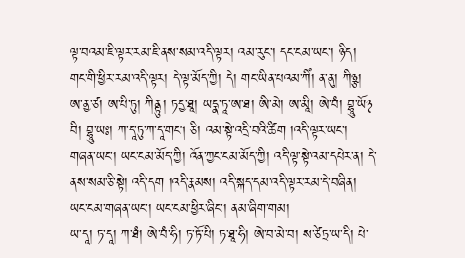ལྟ་བའམ་ཇི་ལྟར་རམ་ཇི་ནས་སམ་འདི་ལྟར། འམ་རུང་། དང་ངམ་ཡང་། ཉིད། གང་གི་ཕྱིར་རམ་འདི་ལྟར། དེ་ལྟ་མོད་ཀྱི། དེ། གང་ཡིན་པའམ་ཀིཾ། ན་ནུ། ཀིཉྩ། ཨ་ནྱ་ཙ། ཨ་པི་ཏུ། ཀིནྟུ། ཏདྱ་ཐཱ། ཡདྣ་ཏཱ་ཨ་ཐ། ཨི་མེ། ཨ་མཱི། ཨེ་བཾ། བྷཱུ་ཡོ྅བི། བྷཱུ་ཡཿ། ཀ་དཱ་ཏུ་ཀ་དཱ་གང། ཅི། འམ་སྟེ་འདྲི་བའི་ཚིག །འདི་ལྟར་ཡང་། གཞན་ཡང་། ཡང་ངམ་མོད་ཀྱི། འོན་ཀྱང་ངམ་མོད་ཀྱི། འདི་ལྟ་སྟེ་འམ་དཔེར་ན། དེ་ནས་སམ་ཅི་སྟེ། འདི་དག །འདི་རྣམས། འདི་སྐད་དམ་འདི་ལྟར་རམ་དེ་བཞིན། ཡང་ངམ་གཞན་ཡང་། ཡང་ངམ་ཕྱིར་ཞིང་། ནམ་ཞིག་གམ།
ཡ་དཱ། ཏ་དཱ། ཀ་ཐཾ། ཨེ་བཾ་ཧི། ཏ་ཏོ་པི། ཏ་ཐཱ་ཧི། ཨེ་བ་མེ་བ། ས་ཙེཏྲ་ཡ་དི། པེ་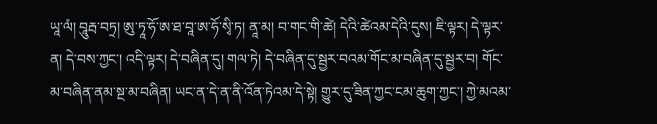ཡཱ་ལཾ། བཱུརྦ་བཏྲ། ཨུ་ཏཱ་ཧོ་ཨ་ཐ་བཱ་ཨ་ཧོ་སྭི་ཏ། ནཱ་མ། བ་གང་གི་ཚེ། དེའི་ཚེའམ་དེའི་དུས། ཇི་ལྟར། དེ་ལྟར་ན། དེ་བས་ཀྱང་། འདི་ལྟར། དེ་བཞིན་དུ། གལ་ཏེ། དེ་བཞིན་དུ་སྦྱར་བའམ་གོང་མ་བཞིན་དུ་སྦྱར་བ། གོང་མ་བཞིན་ནམ་སྔ་མ་བཞིན། ཡང་ན་དེ་ན་ནི་འོན་ཏེའམ་དེ་སྟེ། གྱུར་དུ་ཟིན་ཀྱང་ངམ་ཆུག་ཀྱང་། ཀྱེ་མའམ་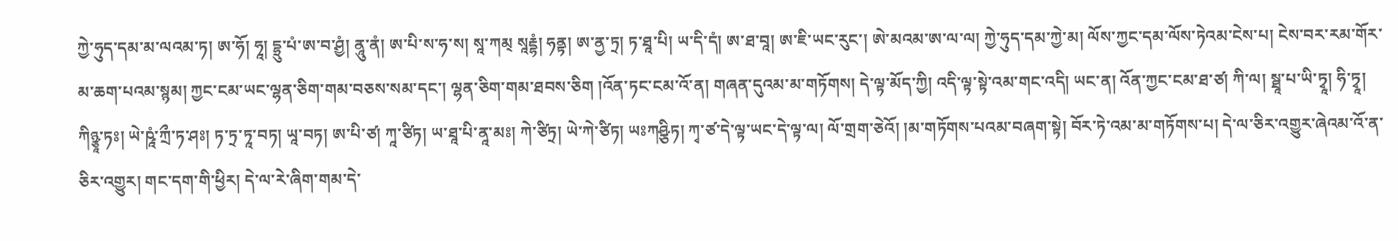ཀྱེ་ཧུད་དམ་མ་ལའམ་ཏ། ཨ་ཧོ། ཧཱ། དྷྲུ་པཾ་ཨ་བ་ཤྱཾ། ནཱུ་ནཾ། ཨ་པི་ས་ཧ་ས། སཱ་ཀམ྄ སཱརྡྷཾ། ཧནྟ། ཨ་ནྱ་ཏྲ། ཏ་ཐཱ་པི། ཡ་དི་དཾ། ཨ་ཐ་བཱ། ཨ་ཇི་ཡང་རུང་། ཨེ་མའམ་ཨ་ལ་ལ། ཀྱེ་ཧུད་དམ་ཀྱེ་མ། ལོས་ཀྱང་དམ་ལོས་ཏེའམ་ངེས་པ། ངེས་བར་རམ་གོར་མ་ཆག་པའམ་སྙམ། ཀྱང་ངམ་ཡང་ལྷན་ཅིག་གམ་བཅས་སམ་དང་། ལྷན་ཅིག་གམ་ཐབས་ཅིག །འོན་ཏང་ངམ་འོ་ན། གཞན་དུའམ་མ་གཏོགས། དེ་ལྟ་མོད་ཀྱི། འདི་ལྟ་སྟེ་འམ་གང་འདི། ཡང་ན། འོན་ཀྱང་ངམ་ཐ་ཙ། ཀི་ལ། སྠཱ་པ་ཡི་ཏྭཱ། ཧི་ཏྭཱ། ཀིཉྩཱ་ཏཿ། ཡེ་ཥཱཾ་ཀྲྀ་ཏ་ཤཿ། ཏ་ཏྲ་ཏཱ་བཏ། ཡཱ་བཏ། ཨ་པི་ཙ། ཀཱ་ཙིཏ། ཡ་ཐཱ་པི་ནཱ་མཿ། ཀེ་ཙིཏྲ། ཡེ་ཀེ་ཙིཏ། ཡཿཀཤྩིཏ། ཀྭ་ཙ་དེ་ལྟ་ཡང་དེ་ལྟ་ལ། ལོ་གྲག་ཅེའོ། །མ་གཏོགས་པའམ་བཞག་སྟེ། བོར་ཏེ་འམ་མ་གཏོགས་པ། དེ་ལ་ཅིར་འགྱུར་ཞེའམ་འོ་ན་ཅིར་འགྱུར། གང་དག་གི་ཕྱིར། དེ་ལ་རེ་ཞིག་གམ་དེ་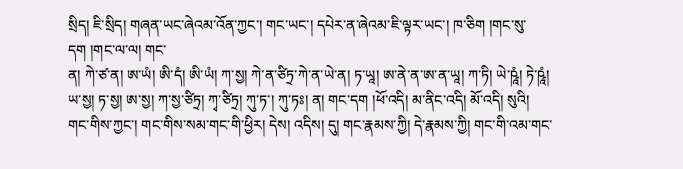སྲིད། ཇི་སྲིད། གཞན་ཡང་ཞེའམ་འོན་ཀྱང་། གང་ཡང་། དཔེར་ན་ཞེའམ་ཇི་ལྟར་ཡང་། ཁ་ཅིག །གང་སུ་དག །གང་ལ་ལ། གང་
ན། ཀེ་ཙ་ན། ཨ་ཡཾ། ཨི་དཾ། ཨི་ཡཾ། ཀ་སྱ། ཀེ་ན་ཙིཏྲ་ཀེ་ན་ཡེ་ན། ཏ་ཡཱ། ཨ་ནེ་ན་ཨ་ན་ཡཱ། ཀ་ཏི། ཡེ་ཥཱཾ། ཏེ་ཥཱཾ། ཡ་སྱ། ཏ་སྱ། ཨ་སྱ། ཀ་སྱ་ཙིཏྲ། ཀྭ་ཙིཏྲ། ཀུ་ཏ་། ཀུ་ཏཿ། ན། གང་དག །ཕོ་འདི། མ་ནིང་འདི། མོ་འདི། སུའི། གང་གིས་ཀྱང་། གང་གིས་སམ་གང་གི་ཕྱིར། དེས། འདིས། དུ། གང་རྣམས་ཀྱི། དེ་རྣམས་ཀྱི། གང་གི་འམ་གང་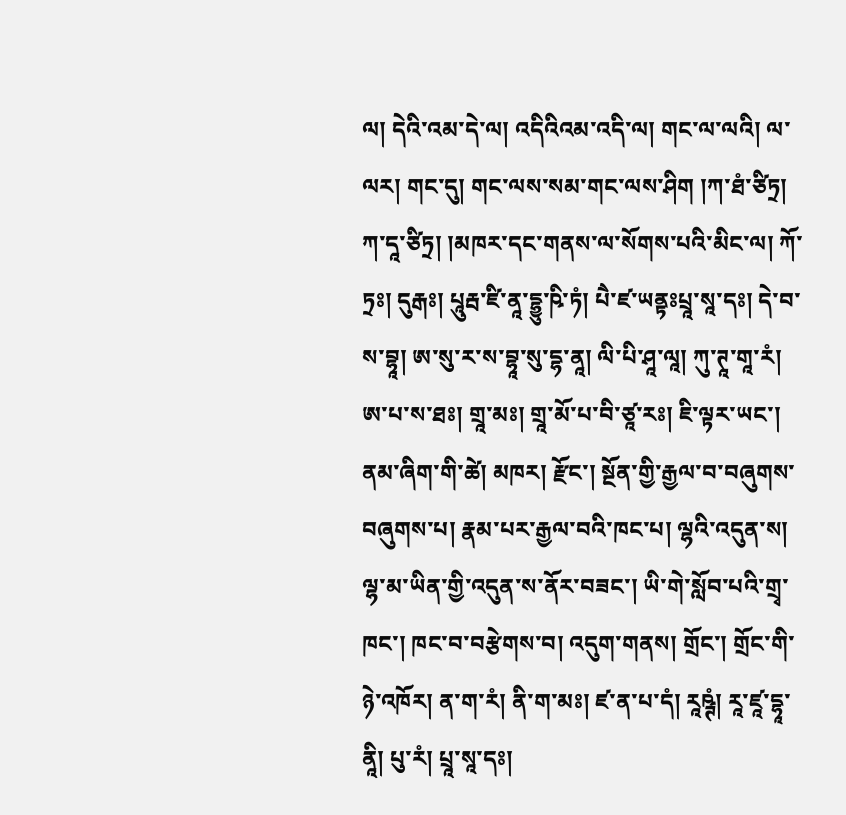ལ། དེའི་འམ་དེ་ལ། འདིའིའམ་འདི་ལ། གང་ལ་ལའི། ལ་ལར། གང་དུ། གང་ལས་སམ་གང་ལས་ཤིག །ཀ་ཐཾ་ཙིཏྲ། ཀ་དཱ་ཙིཏྲ། །མཁར་དང་གནས་ལ་སོགས་པའི་མིང་ལ། ཀོ་ཏྲཿ། དུརྒཿ། པཱུརྦ་ཛི་ནཱ་དྷྱུ་ཥི་ཏཾ། པཻ་ཛ་ཡནྟཿཔྲཱ་སཱ་དཿ། དེ་བ་ས་བྷཱ། ཨ་སུ་ར་ས་བྷཱ་སུ་དྷ་ནཱ། ལི་པི་ཤཱ་ལཱ། ཀུ་ཊཱ་གཱ་རཾ། ཨ་པ་ས་ཐཿ། གྲཱ་མཿ། གྲཱ་མོ་པ་བི་ཙཱ་རཿ། ཇི་ལྟར་ཡང་། ནམ་ཞིག་གི་ཚེ། མཁར། རྫོང་། སྔོན་གྱི་རྒྱལ་བ་བཞུགས་བཞུགས་པ། རྣམ་པར་རྒྱལ་བའི་ཁང་པ། ལྷའི་འདུན་ས། ལྷ་མ་ཡིན་གྱི་འདུན་ས་ནོར་བཟང་། ཡི་གེ་སློབ་པའི་གྲྭ་ཁང་། ཁང་བ་བརྩེགས་བ། འདུག་གནས། གྲོང་། གྲོང་གི་ཉེ་འཁོར། ན་ག་རཾ། ནི་ག་མཿ། ཛ་ན་པ་དཾ། རཱཥྚཾ། རཱ་ཛཱ་དྷཱ་ནཱི། པུ་རཾ། པྲཱ་སཱ་དཿ།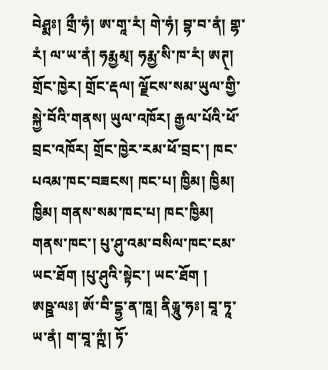བེཤྨཿ། གྲྀ་ཧཾ། ཨ་གཱ་རཾ། གེ་ཧཾ། བྷ་བ་ནཾ། གྷ་རཾ། ལ་ཡ་ནཾ། ཧརྨྱམ྄། ཧརྨྱ་སི་ཁ་རཾ། ཨཊ྄། གྲོང་ཁྱེར། གྲོང་རྡལ། ལྗོངས་སམ་ཡུལ་གྱི་སྐྱེ་བོའི་གནས། ཡུལ་འཁོར། རྒྱལ་པོའི་ཕོ་བྲང་འཁོར། གྲོང་ཁྱེར་རམ་ཕོ་བྲང་། ཁང་པའམ་ཁང་བཟངས། ཁང་པ། ཁྱིམ། ཁྱིམ། ཁྱིམ། གནས་སམ་ཁང་པ། ཁང་ཁྱིམ། གནས་ཁང་། པུ་ཤུ་འམ་བསིལ་ཁང་ངམ་ཡང་ཐོག །པུ་ཤུའི་སྟེང་། ཡང་ཐོག །
ཨཥྛ་ལཿ། ཨོ་བི་དྷྱ་ན་ཁཱ། ནིརྻཱུ་ཧཿ། བཱ་ཏཱ་ཡ་ནཾ། ག་བཱ་ཀྵཾ། ཏོ་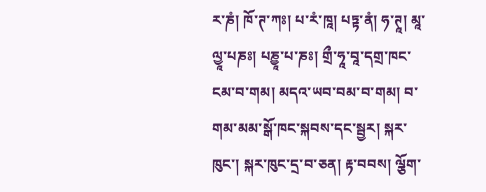ར་ཎཾ། ཁོ་ཊ་ཀཿ། པ་རཾ་ཁཱ། པཏྟ་ནཾ། ཧ་ཊཱ། མཱ་ལྱཱ་པཎཿ། པཎྱཱ་པ་ཎཿ། གྲྀ་ཧཱ་བཱ་དགྲ་ཁང་ངམ་བ་གམ། མདའ་ཡབ་བམ་བ་གམ། བ་གམ་མམ་སྒོ་ཁང་སྐབས་དང་སྦྱར། སྐར་ཁུང་། སྐར་ཁུང་དྲ་བ་ཅན། རྟ་བབས། ལྕོག་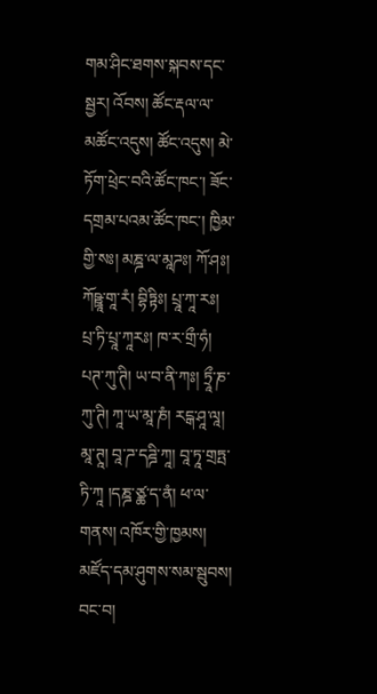གམ་ཤིང་ཐགས་སྐབས་དང་སྦྱར། འོབས། ཚོང་རྡལ་ལ་མཚོང་འདུས། ཚོང་འདུས། མེ་ཏོག་ཕྲེང་བའི་ཚོང་ཁང་། ཟོང་དགྲམ་པའམ་ཚོང་ཁང་། ཁྱིམ་གྱི་སཿ། མཎྜ་ལ་མཱཌཿ། ཀོ་ཤཿ། ཀོཥྛཱ་གཱ་རཾ། བྷིཏྟིཿ། པྲཱ་ཀཱ་རཿ། པྲ་ཏི་པྲཱ་ཀཱརཿ། ཁ་ར་གྲྀ་ཧཾ། པཊ་ཀུ་ཊི། ཡ་བ་ནི་ཀཿ། ཏྲཱྀ་ཎ་ཀུ་ཊི། ཀཱ་ཡ་མཱ་ཎཾ། རངྒ་ཤཱ་ལཱ། མཱ་ཊཱ། བཱ་ཌ་དཌྜི་ཀཱ། བཱ་ཏཱ་གྲཏྤ་ཏི་ཀཱ །དཎྜ་ཙྪ་ད་ནཾ། ཕ་ལ་གནས། འཁོར་གྱི་ཁྱམས། མཛོད་དམ་ཤུགས་སམ་སྦུབས། བང་བ།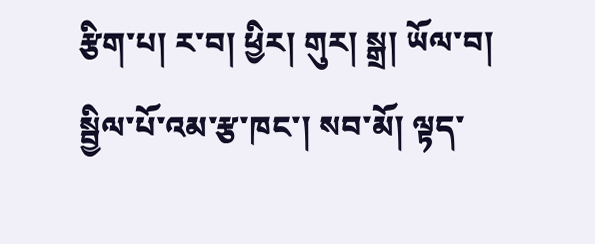རྩིག་པ། ར་བ། ཕྱིར། གུར། སྒྲ། ཡོལ་བ། སྦྱིལ་པོ་འམ་རྩ་ཁང་། སབ་མོ། ལྟད་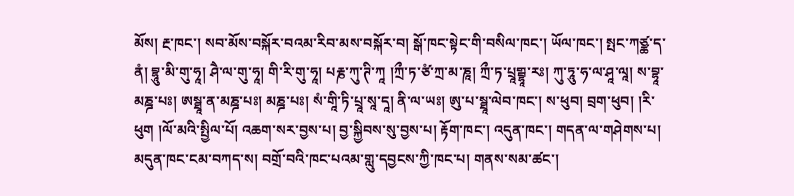མོས། རྔ་ཁང་། སབ་མོས་བསྐོར་བའམ་རིབ་མས་བསྐོར་བ། སྒོ་ཁང་སྟེང་གི་བསིལ་ཁང་། ཡོལ་ཁང་། སྤང་ཀཙྪ་ད་ནཾ། བྷཱུ་མི་གུ་ཧཱ། ཤཻ་ལ་གུ་ཧཱ། གི་རི་གུ་ཧཱ། པརྞ་ཀུ་ཊི་ཀཱ །ཀྲྀ་ཏ་ཙཾ་ཀྲ་མ་ཎཱ། ཀྲྀ་ཏ་པྲཱགྦྷཱ་རཿ། ཀུ་ཏཱུ་ཧ་ལ་ཤཱ་ལཱ། ས་བྷཱ་མཎྜ་པཿ། ཨསྠཱ་ན་མཎྜ་པཿ། མཎྜ་པཿ། སཾ་གཱི་ཏི་པྲཱ་སཱ་དཱ། ནི་ལ་ཡཿ། ཨུ་པ་སྠཱ་ལེབ་ཁང་། ས་ཕུབ། བྲག་ཕུབ། །རི་ཕུག །ལོ་མའི་སྤྱིལ་པོ། འཆག་སར་བྱས་པ། བྱ་སྐྱིབས་སུ་བྱས་པ། རྟོག་ཁང་། འདུན་ཁང་། གདན་ལ་གཤེགས་པ། མདུན་ཁང་ངམ་བཀད་ས། བགྲོ་བའི་ཁང་པའམ་གླུ་དབྱངས་ཀྱི་ཁང་པ། གནས་སམ་ཚང་།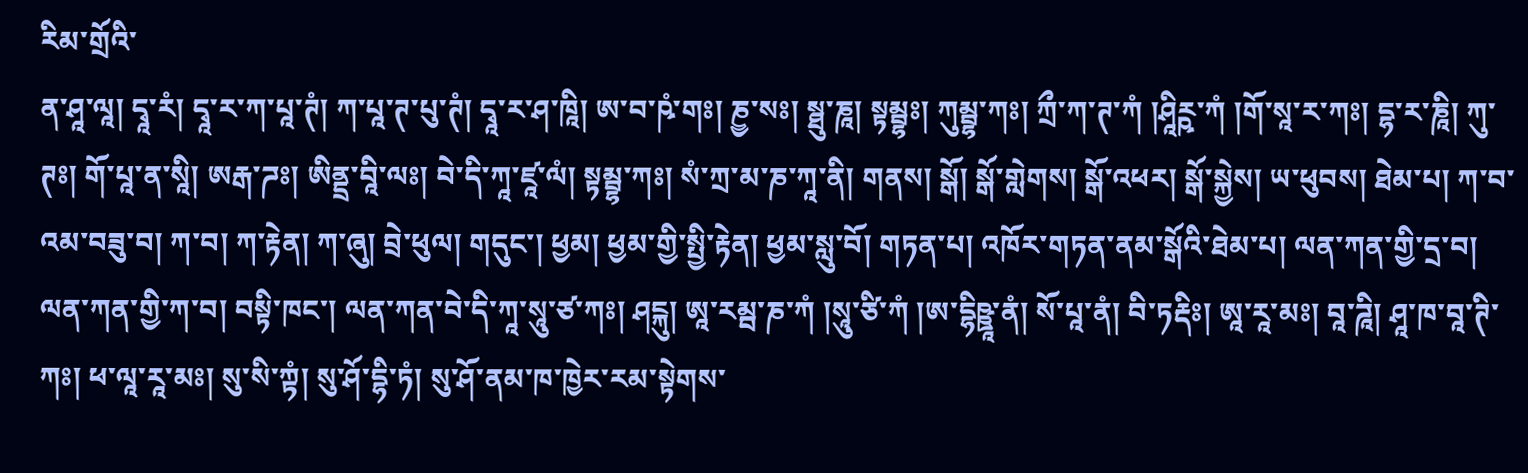རིམ་གྲོའི་
ན་ཤཱ་ལཱ། དྭཱ་རཾ། དྭཱ་ར་ཀ་པཱ་ཊཾ། ཀ་པཱ་ཊ་པུ་ཊཾ། དྭཱ་ར་ཤ་ཁཱི། ཨ་བ་ཥཾ་གཿ། ཎྱ་སཿ། སྠུ་ཎཱ། སྟམྦྷཿ། ཀུམྦྷ་ཀཿ། ཀྲྀ་ཀ་ཊ་ཀཾ །ཤཱིཪྵ་ཀཾ །གོ་སཱ་ར་ཀཿ། དྷ་ར་ཎཱི། ཀུ་ཊཿ། གོ་པཱ་ན་སཱི། ཨརྒ་ཌཿ། ཨིནྡྲ་བཱི་ལཿ། བེ་དི་ཀཱ་ཛཱ་ལཾ། སྟམྦྷ་ཀཿ། སཾ་ཀྲ་མ་ཎ་ཀཱ་ནི། གནས། སྒོ། སྒོ་གླེགས། སྒོ་འཕར། སྒོ་སྐྱེས། ཡ་ཕུབས། ཐེམ་པ། ཀ་བ་འམ་བཟུ་བ། ཀ་བ། ཀ་རྟེན། ཀ་ཞུ། བྲེ་ཕུལ། གདུང་། ཕྱམ། ཕྱམ་གྱི་སྤྱི་རྟེན། ཕྱམ་སླུ་བོ། གཏན་པ། འཁོར་གཏན་ནམ་སྒོའི་ཐེམ་པ། ལན་ཀན་གྱི་དྲ་བ། ལན་ཀན་གྱི་ཀ་བ། བསྟི་ཁང་། ལན་ཀན་བེ་དི་ཀཱ་སཱུ་ཙ་ཀཿ། ཤངྐུ། ཨཱ་རམྦ་ཎ་ཀཾ །སཱུ་ཙི་ཀཾ །ཨ་དྷིཥྛཱ་ནཾ། སོ་པཱ་ནཾ། བི་ཏརྡིཿ། ཨཱ་རཱ་མཿ། བཱ་ཌཱི། ཤཱ་ཁ་བཱ་ཊི་ཀཿ། ཕ་ལཱ་རཱ་མཿ། སུ་སི་ཀྟཾ། སུ་ཤོ་དྷི་ཏཾ། སུ་ཤོ་ནམ་ཁ་ཁྱེར་རམ་སྟེགས་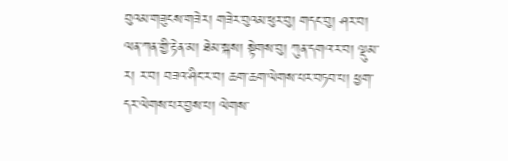བུའམ་གཟུངས་གཟེར། གཟེར་བུའམ་ཕུར་བུ། གདང་བུ། ཤར་བ། ལན་ཀན་གྱི་རྟེན་མ། ཐེམ་སྐས། སྟེགས་བུ། ཀུན་དགའ་ར་བ། ལྡུམ་ར། ར་བ། བཟའ་ཤིང་ར་བ། ཆག་ཆག་ལེགས་པར་བཏབ་པ། ཕྱག་དར་ལེགས་པར་བྱས་པ། ལེགས་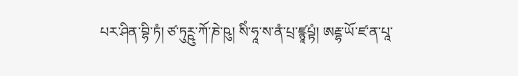པར་ཤིན་བྷི་ཏཾ། ཙ་ཏུཪྵུ་ཀོ་ཎེ་ཥུ། སིཾ་ཧཱ་ས་ནཾ་པྲ་ཛྙཱཔྟཾ། ཨརྡྷ་ཡོ་ཛ་ན་པཱ་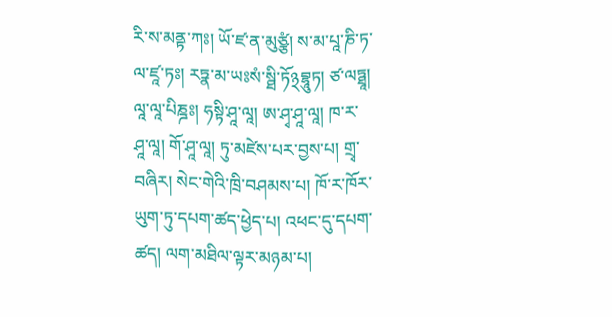རི་ས་མནྟ་ཀཿ། ཡོ་ཛ་ན་མུཙྩཾ། ས་མ་པཱ་ཎི་ཏ་ལ་ཛཱ་ཏཿ། རཏྣ་མ་ཡཿསཾ་སྠི་ཏོ྅བྷཱུཏ། ཙ་ལཏྠཱ། ལཱ་ལཱ་པིཎྜཿ། ཧསྟི་ཤཱ་ལཱ། ཨ་ཤྭ་ཤཱ་ལཱ། ཁ་ར་ཤཱ་ལཱ། གོ་ཤཱ་ལཱ། ཏུ་མཛེས་པར་བྱས་པ། གྲྭ་བཞིར། སེང་གེའི་ཁྲི་བཤམས་པ། ཁོ་ར་ཁོར་ཡུག་ཏུ་དཔག་ཚད་ཕྱེད་པ། འཕང་དུ་དཔག་ཚད། ལག་མཐིལ་ལྟར་མཉམ་པ།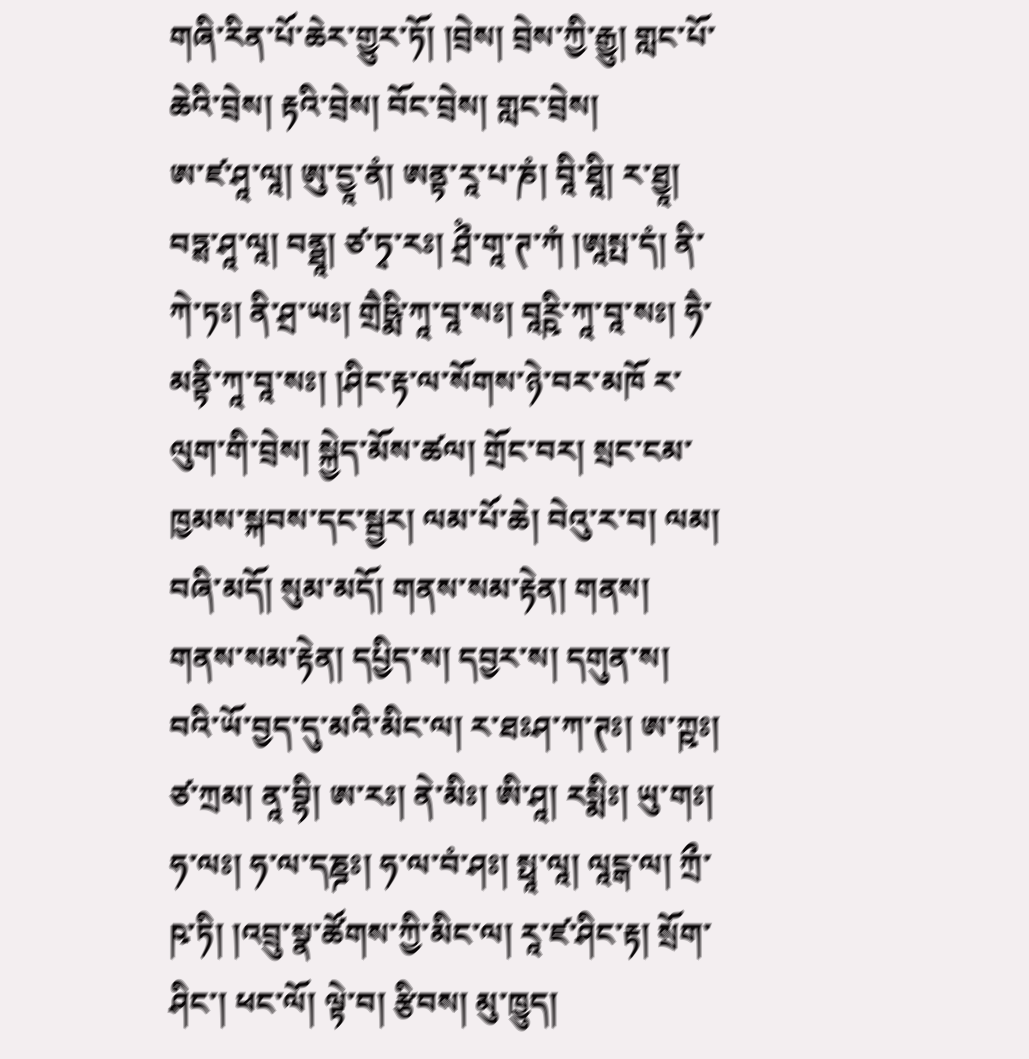གཞི་རིན་པོ་ཆེར་གྱུར་ཏོ། །བྲེས། བྲེས་ཀྱི་རྒྱུ། གླང་པོ་ཆེའི་བྲེས། རྟའི་བྲེས། བོང་བྲེས། གླང་བྲེས།
ཨ་ཛ་ཤཱ་ལཱ། ཨུ་དྱཱ་ནཾ། ཨནྟ་རཱ་པ་ཎཾ། བཱི་ཐཱི། ར་ཐྱཱ། བཏྶ་ཤཱ་ལཱ། བནྠཱ། ཙ་ཏྭ་རཿ། ཤྲྀཾ་གཱ་ཊ་ཀཾ །ཨཱསྤ་དཾ། ནི་ཀེ་ཏཿ། ནི་ཤྲ་ཡཿ། གྲཻཥྨི་ཀཱ་བཱ་སཿ། བཱཪྵི་ཀཱ་བཱ་སཿ། ཧཻ་མནྟི་ཀཱ་བཱ་སཿ། །ཤིང་རྟ་ལ་སོགས་ཉེ་བར་མཁོ ར་ལུག་གི་བྲེས། སྐྱེད་མོས་ཚལ། གྲོང་བར། སྲང་ངམ་ཁྱམས་སྐབས་དང་སྦྱར། ལམ་པོ་ཆེ། བེའུ་ར་བ། ལམ། བཞི་མདོ། སུམ་མདོ། གནས་སམ་རྟེན། གནས། གནས་སམ་རྟེན། དཔྱིད་ས། དབྱར་ས། དགུན་ས། བའི་ཡོ་བྱད་དུ་མའི་མིང་ལ། ར་ཐཿཤ་ཀ་ཊཿ། ཨ་ཀྵཿ། ཙ་ཀྲམ། ནཱ་བྷི། ཨ་རཿ། ནེ་མིཿ། ཨི་ཤཱ། རསྨིཿ། ཡུ་གཿ། ཧ་ལཿ། ཧ་ལ་དཎྜཿ། ཧ་ལ་བཾ་ཤཿ། སྥཱ་ལཱ། ལཱངྒ་ལ། ཀྲྀ་ཥ་ཏི། །འབྲུ་སྣ་ཚོགས་ཀྱི་མིང་ལ། རཱ་ཛ་ཤིང་རྟ། སྲོག་ཤིང་། ཕང་ལོ། ལྟེ་བ། རྩིབས། མུ་ཁྱུད།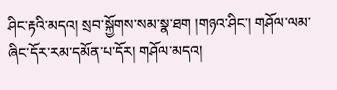ཤིང་རྟའི་མདའ། སྲབ་སྐྱོགས་སམ་སྣ་ཐག །གཉའ་ཤིང་། གཤོལ་ལམ་ཞིང་དོར་རམ་དམོན་པ་དོར། གཤོལ་མདའ།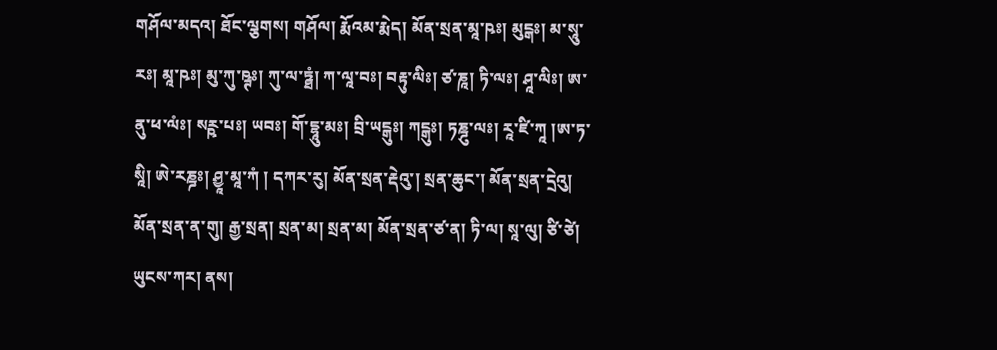གཤོལ་མདའ། ཐོང་ལྕགས། གཤོལ། རྨོའམ་རྨེད། མོན་སྲན་མཱ་ཥཿ། མུངྒཿ། མ་སཱུ་རཿ། མཱ་ཥཿ། མུ་ཀུ་ཥྚཿ། ཀུ་ལ་ཏྠཾ། ཀ་ལཱ་བཿ། བརྟུ་ལིཿ། ཙ་ཎཱ། ཏི་ལཿ། ཤཱ་ལིཿ། ཨ་ནུ་ཕ་ལཾཿ། སཪྵ་པཿ། ཡབཿ། གོ་དྷཱུ་མཿ། བྲི་ཡངྒུཿ། ཀངྒུཿ། ཏཎྜུ་ལཿ། རཱ་ཛི་ཀཱ །ཨ་ཏ་སཱི། ཨེ་རཎྜཿ། ཤྱཱ་མཱ་ཀཾ ། དཀར་རུ། མོན་སྲན་རྡེའུ་། སྲན་ཆུང་། མོན་སྲན་དྲེའུ། མོན་སྲན་ན་གུ། རྒྱ་སྲན། སྲན་མ། སྲན་མ། མོན་སྲན་ཙ་ན། ཏི་ལ། སཱ་ལུ། ཙི་ཙེ། ཡུངས་ཀར། ནས།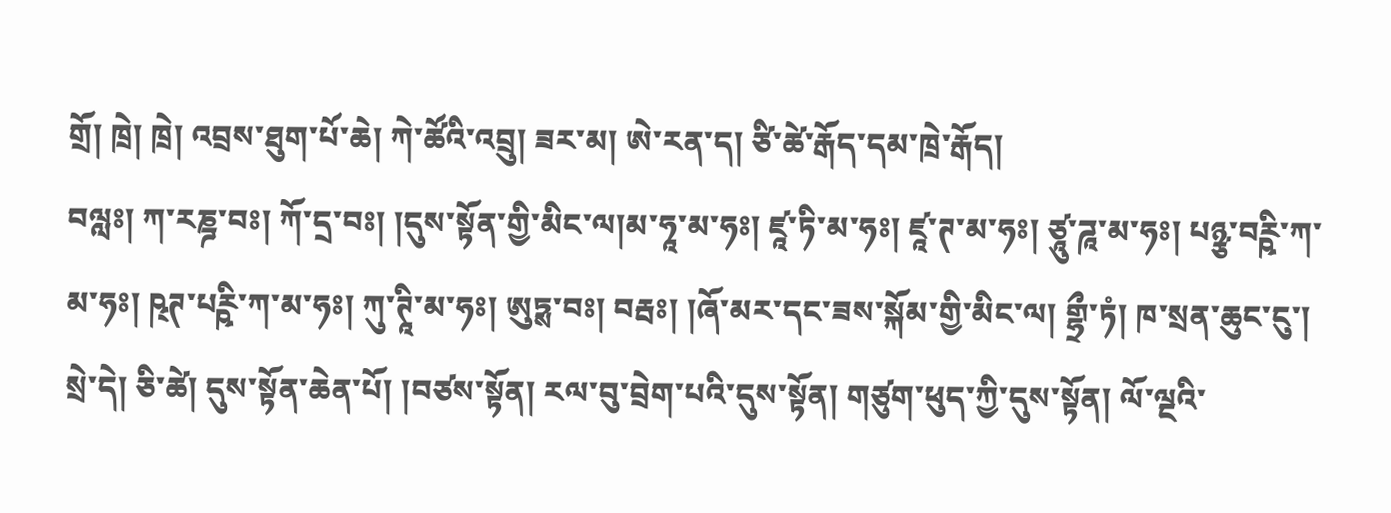གྲོ། ཁྲེ། ཁྲེ། འབྲས་ཐུག་པོ་ཆེ། ཀེ་ཚོའི་འབྲུ། ཟར་མ། ཨེ་རན་ད། ཙི་ཚེ་རྒོད་དམ་ཁྲེ་རྒོད།
བལླཿ། ཀ་རཎྜ་བཿ། ཀོ་དྲ་བཿ། །དུས་སྟོན་གྱི་མིང་ལ།མ་ཧཱ་མ་ཧཿ། ཛཱ་ཏི་མ་ཧཿ། ཛཱ་ཊ་མ་ཧཿ། ཙཱུ་ཌཱ་མ་ཧཿ། པཉྩ་བཪྵི་ཀ་མ་ཧཿ། ཥ྄ཊ་པཪྵི་ཀ་མ་ཧཿ། ཀུ་ཊཱི་མ་ཧཿ། ཨུཏྶ་བཿ། བརྦཿ། །ཞོ་མར་དང་ཟས་སྐོམ་གྱི་མིང་ལ། གྷྲྀ་ཏཾ། ཁ་སྲན་ཆུང་ངུ་། སྲེ་དེ། ཅི་ཚེ། དུས་སྟོན་ཆེན་པོ། །བཙས་སྟོན། རལ་བུ་བྲེག་པའི་དུས་སྟོན། གཙུག་ཕུད་ཀྱི་དུས་སྟོན། ལོ་ལྔའི་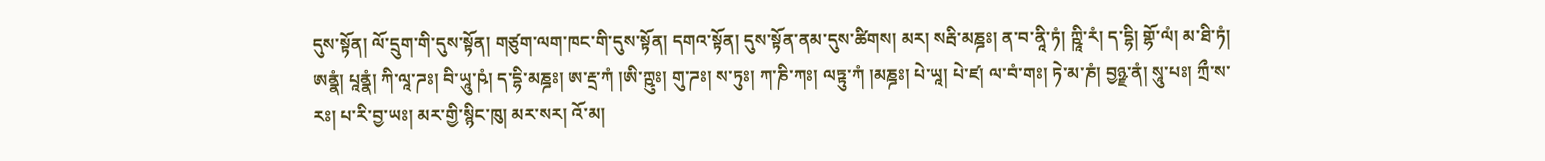དུས་སྟོན། ལོ་དྲུག་གི་དུས་སྟོན། གཙུག་ལག་ཁང་གི་དུས་སྟོན། དགའ་སྟོན། དུས་སྟོན་ནམ་དུས་ཚིགས། མར། སརྦི་མཎྜཿ། ན་བ་ནཱི་ཏཾ། ཀྵཱི་རཾ། ད་དྷི། གྷོ་ལཾ། མ་ཐི་ཏཾ། ཨནྣཾ། པཱནྣཾ། ཀི་ལཱ་ཌཿ། བི་ཡཱུ་ཥཾ། ད་དྷི་མཎྜཿ། ཨ་རྡྲ་ཀཾ །ཨི་ཀྵུཿ། གུ་ཌཿ། ས་ཏུཿ། ཀ་ཎི་ཀཿ། ལཏྟུ་ཀཾ །མཎྜཿ། པེ་ཡཱ། པེ་ཛ། ལ་བཾ་གཿ། ཏེ་མ་ཎཾ། བྱཉྫ་ནཾ། སཱུ་པཿ། ཀྲྀ་ས་རཿ། པ་རི་བྱ་ཡཿ། མར་གྱི་སྙིང་ཁུ། མར་སར། འོ་མ།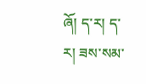ཞོ། ད་ར། ད་ར། ཟས་སམ་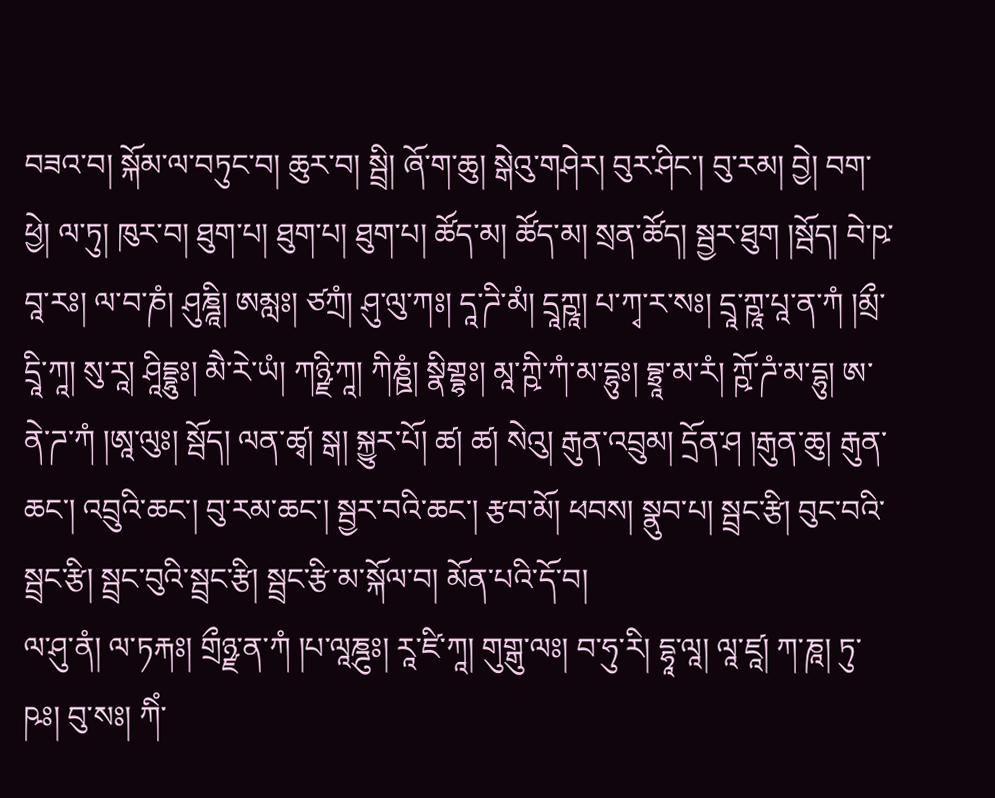བཟའ་བ། སྐོམ་ལ་བཏུང་བ། ཆུར་བ། སྦྲི། ཞོ་ག་ཆུ། སྒེའུ་གཤེར། བུར་ཤིང་། བུ་རམ། བྱེ། བག་ཕྱེ། ལ་ཏུ། ཁུར་བ། ཐུག་པ། ཐུག་པ། ཐུག་པ། ཚོད་མ། ཚོད་མ། སྲན་ཚོད། སྦྱར་ཐུག །སྦོད། བེ་ཥ་བཱ་རཿ། ལ་བ་ཎཾ། ཤུཎྜཱི། ཨམླཿ། ཙཀྲཾ། ཤུ་ལུ་ཀཿ། དཱ་ཌི་མཾ། དྲཱཀྵཱ། པ་ཀྭ་ར་སཿ། དྲཱ་ཀྵཱ་པཱ་ན་ཀཾ །མྲྀ་དྲཱི་ཀཱ། སུ་རཱ། ཤཱིདྡྷུཿ། མཻ་རེ་ཡཾ། ཀཉྫི་ཀཱ། ཀིཎྛཾ། སྣིགྡྷཿ། མཱ་ཀྵི་ཀཾ་མ་དྷུཿ། བྷྲཱ་མ་རཾ། ཀྵོ་ཌཾ་མ་དྷུ། ཨ་ནེ་ཌ་ཀཾ །ཨཱ་ལུཿ། སྦོད། ལན་ཚྭ། སྒ། སྐྱུར་པོ། ཚ། ཚ། སེའུ། རྒུན་འབྲུམ། དྲོན་ཤ །རྒུན་ཆུ། རྒུན་ཆང་། འབྲུའི་ཆང་། བུ་རམ་ཆང་། སྦྱར་བའི་ཆང་། རྩབ་མོ། ཕབས། སྣུབ་པ། སྦྲང་རྩི། བུང་བའི་སྦྲང་རྩི། སྦྲང་བུའི་སྦྲང་རྩི། སྦྲང་རྩི་མ་སྐོལ་བ། མོན་པའི་དོ་བ།
ལ་ཤུ་ནཾ། ལ་ཏརྐཿ། གྲྀཉྫ་ན་ཀཾ །པ་ལཱཎྜུཿ། རཱ་ཛི་ཀཱ། གུགྒུ་ལཿ། བ་ཧུ་རི། དྷཱ་ལཱ། ལཱ་ཛཱ། ཀ་ཎཱ། ཏུ་ཥཿ། བུ་སཿ། ཀིཾ་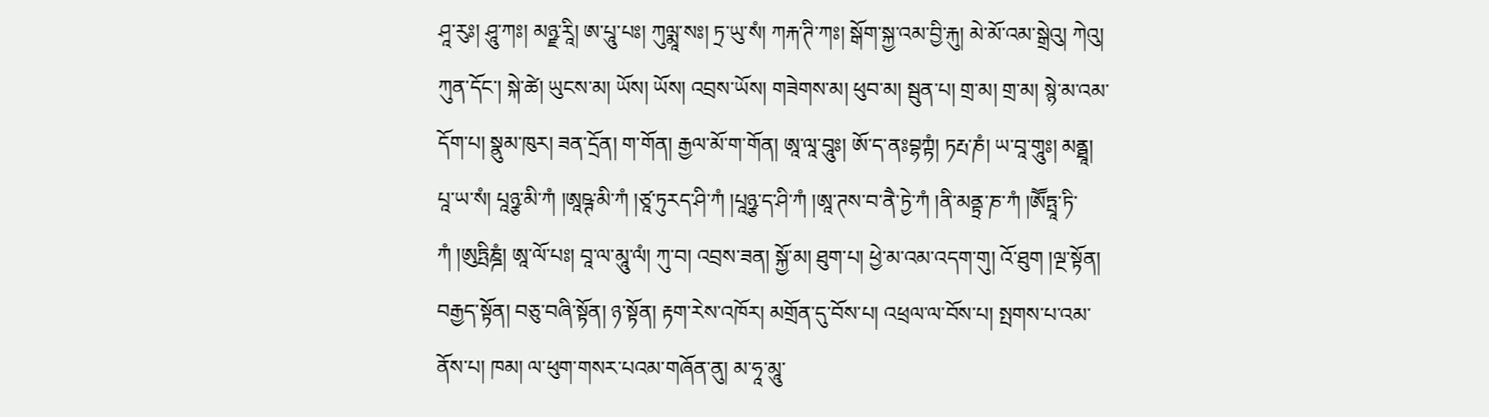ཤཱ་རུཿ། ཤཱུ་ཀཿ། མཉྫ་རཱི། ཨ་པཱུ་པཿ། ཀུལྨཱ་སཿ། ཏྲ་ཡུ་སཾ། ཀརྐ་ཊི་ཀཿ། སྒོག་སྐྱ་འམ་བྱི་རྐུ། མེ་མོ་འམ་སྒྲེའུ། ཀེའུ། ཀུན་དོང་། སྐེ་ཚེ། ཡུངས་མ། ཡོས། ཡོས། འབྲས་ཡོས། གཟེགས་མ། ཕུབ་མ། སྦུན་པ། གྲ་མ། གྲ་མ། སྙེ་མ་འམ་དོག་པ། སྣུམ་ཁུར། ཟན་དྲོན། ག་གོན། རྒྱལ་མོ་ག་གོན། ཨཱ་ལཱ་བཱུཿ། ཨོ་ད་ནཿབྷཀྟཾ། ཏརྤ་ཎཾ། ཡ་བཱ་གཱུཿ། མནྠཱ། པཱ་ཡ་སཾ། པཱཉྩ་མི་ཀཾ །ཨཱཥྚ་མི་ཀཾ །ཙཱ་ཏུརད་ཤི་ཀཾ །པཱཉྩ་ད་ཤི་ཀཾ །ཨཱ་ཊས་བ་ནཻ་ཏྱེ་ཀཾ །ནི་མནྟྲ་ཎ་ཀཾ །ཨཽཏྤཱ་ཏི་ཀཾ །ཨུཏྤིཎྜཾ། ཨཱ་ལོ་པཿ། བཱ་ལ་མཱུ་ལཾ། ཀུ་བ། འབྲས་ཟན། སྐྱོ་མ། ཐུག་པ། ཕྱེ་མ་འམ་འདག་གུ། འོ་ཐུག །ལྔ་སྟོན། བརྒྱད་སྟོན། བཅུ་བཞི་སྟོན། ཉ་སྟོན། རྟག་རེས་འཁོར། མགྲོན་དུ་བོས་པ། འཕྲལ་ལ་བོས་པ། སྤགས་པ་འམ་ནོས་པ། ཁམ། ལ་ཕུག་གསར་པའམ་གཞོན་ནུ། མ་ཧཱ་མཱུ་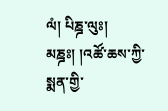ལཾ། པིཎྜ་ལུཿ། མཎྜཿ། །འཚོ་ཆས་ཀྱི་སྨན་གྱི་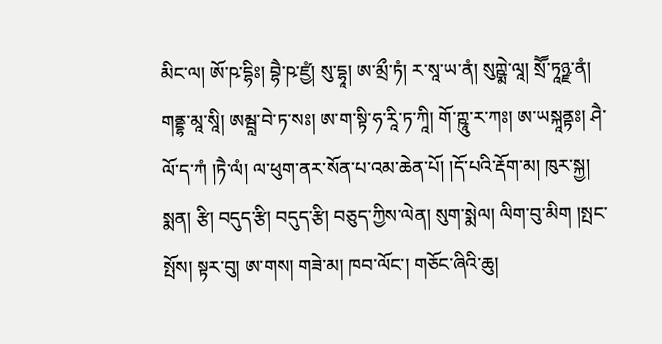མིང་ལ། ཨོ་ཥ་དྷིཿ། བྷཻ་ཥ་ཛྱཾ། སུ་དྷཱ། ཨ་མྲྀ་ཏཾ། ར་སཱ་ཡ་ནཾ། སུཀྵྨེ་ལཱ། སྲཽ་ཏཱཉྫ་ནཾ། གནྡྷ་མཱ་སཱི། ཨམྦླ་བེ་ཏ་སཿ། ཨ་ག་སྟི་ཧ་རཱི་ཏ་ཀཱི། གོ་ཀྵཱུ་ར་ཀཿ། ཨ་ཡསྐཱནྟཿ། ཤཻ་ལོ་ད་ཀཾ །ཏཻ་ལཾ། ལ་ཕུག་ནར་སོན་པ་འམ་ཆེན་པོ། །དོ་པའི་རྡོག་མ། ཁུར་སྐྱ། སྨན། རྩི། བདུད་རྩི། བདུད་རྩི། བཅུད་ཀྱིས་ལེན། སུག་སྨེལ། ལིག་བུ་མིག །སྤང་སྤོས། སྟར་བུ། ཨ་གས། གཟེ་མ། ཁབ་ལོང་། གཅོང་ཞིའི་ཆུ།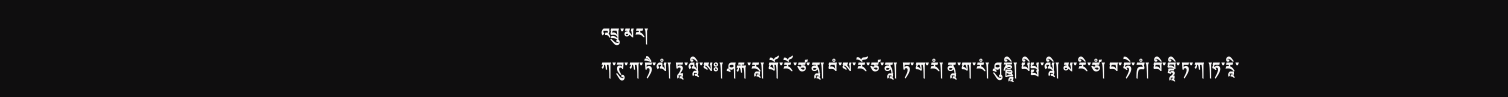འབྲུ་མར།
ཀ་ཊུ་ཀ་ཏཻ་ལཾ། ཏཱ་ལཱི་སཿ། ཤརྐ་རཱ། གོ་རོ་ཙ་ནཱ། བཾ་ས་རོ་ཙ་ནཱ། ཏ་ག་རཾ། ནཱ་ག་རཾ། ཤུཎྛཱི། པིཔྤ་ལཱི། མ་རི་ཙཾ། བ་ཧེ་ཌཾ། བི་བྷཱི་ཏ་ཀ །ཧ་རཱི་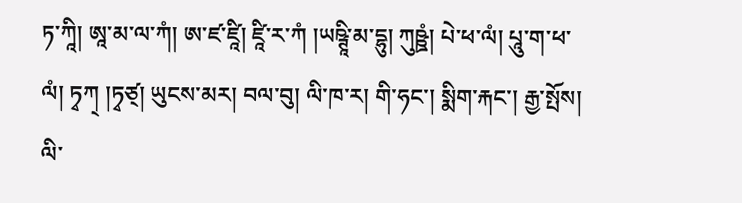ཏ་ཀཱི། ཨཱ་མ་ལ་ཀཾ། ཨ་ཛ་ཛཱི། ཛཱི་ར་ཀཾ །ཡཥྚཱི་མ་དྷུ། ཀུཥྛཾ། པེ་ཕ་ལཾ། པཱུ་ག་ཕ་ལཾ། ཏྭཀ྄ །ཏྭཙ྄། ཡུངས་མར། བལ་བུ། ལི་ཁ་ར། གི་ཧང་། སྨིག་རྐང་། རྒྱ་སྤོས། ལི་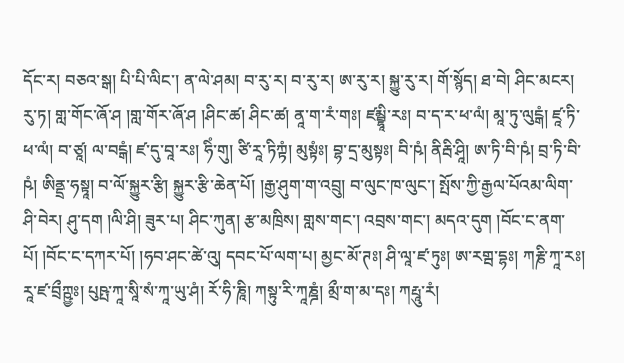དོང་ར། བཅའ་སྒ། པི་པི་ལིང་། ན་ལེ་ཤམ། བ་རུ་ར། བ་རུ་ར། ཨ་རུ་ར། སྐྱུ་རུ་ར། གོ་སྙོད། ཐ་བེ། ཤིང་མངར། རུ་ཏ། གླ་གོང་ཞོ་ཤ །གླ་གོར་ཞོ་ཤ །ཤིང་ཚ། ཤིང་ཚ། ནཱ་ག་རཾ་གཿ། ཛམྦྷཱི་རཿ། བ་ད་ར་ཕ་ལཾ། མཱ་ཏུ་ལུངྒཾ། ཛཱ་ཏི་ཕ་ལཾ། བ་ཙཱ། ལ་བངྒཾ། ཛ་དུ་བཱ་རཿ། ཧིཾ་གུ། ཙི་རཱ་ཏིཀྟཾ། མུསྟཾཿ། བྷ་དྲ་མུསྟཿ། བི་ཥཾ། ནིརྦི་ཤཱི། ཨ་ཏི་བི་ཥཾ། བྲ་ཏི་བི་ཥཾ། ཨིནྡྲ་ཧསྟཱ། བ་ལོ་སྐྱུར་རྩི། སྐྱུར་རྩི་ཆེན་པོ། །རྒྱ་ཤུག་ག་འབྲུ། བ་ལུང་ཁ་ལུང་། སྤོས་ཀྱི་རྒྱལ་པོའམ་ལིག་ཤི་བེར། ཤུ་དག །ལི་ཤི། ཟུར་པ། ཤིང་ཀུན། རྩ་མཁྲིས། གླས་གང་། འབྲས་གང་། མདའ་དུག །བོང་ང་ནག་པོ། །བོང་ང་དཀར་པོ། །ཧབ་ཤང་ཚེ་འུ། དབང་པོ་ལག་པ། མྱང་མོ་ཊཿ། ཤི་ལཱ་ཛ་ཏུཿ། ཨ་རགྦ་དྷཿ། ཀརྞི་ཀཱ་རཿ། རཱ་ཛ་བྲྀཀྵྱཿ། པུཥྤ་ཀཱ་སཱི་སཾ་ཀཱ་ཡུ་ཤཾ། རོ་ཧི་ཎཱི། ཀསྟུ་རི་ཀཱཎྜཾ། མྲྀ་ག་མ་དཿ། ཀརྤཱུ་རཾ།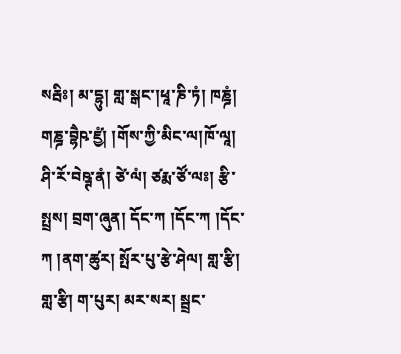སརྦིཿ། མ་དྷུ། གླ་སྒང་།ཕཱ་ཎི་ཏཾ། ཁཎྜཾ། གཎྜ་བྷཻཥ་ཛྱཾ། །གོས་ཀྱི་མིང་ལ།ཁོ་ལཱ། ཤི་རོ་བེཥྚ་ནཾ། ཙེ་ལཾ། ཙརྨ་ཙོ་ལཿ། རྩི་སྤྲས། བྲག་ཞུན། དོང་ཀ །དོང་ཀ །དོང་ཀ །ནག་ཚུར། སྤོར་པུ་རྩེ་ཤེལ། གླ་རྩི། གླ་རྩི། ག་པུར། མར་སར། སྦྲང་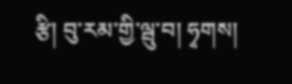རྩི། བུ་རམ་གྱི་ལྦུ་བ། ཧྭགས།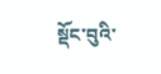སྡོང་བུའི་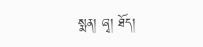སྨན། ཞྭ། ཐོད།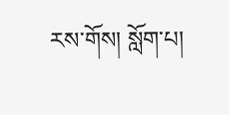རས་གོས། སློག་པ།